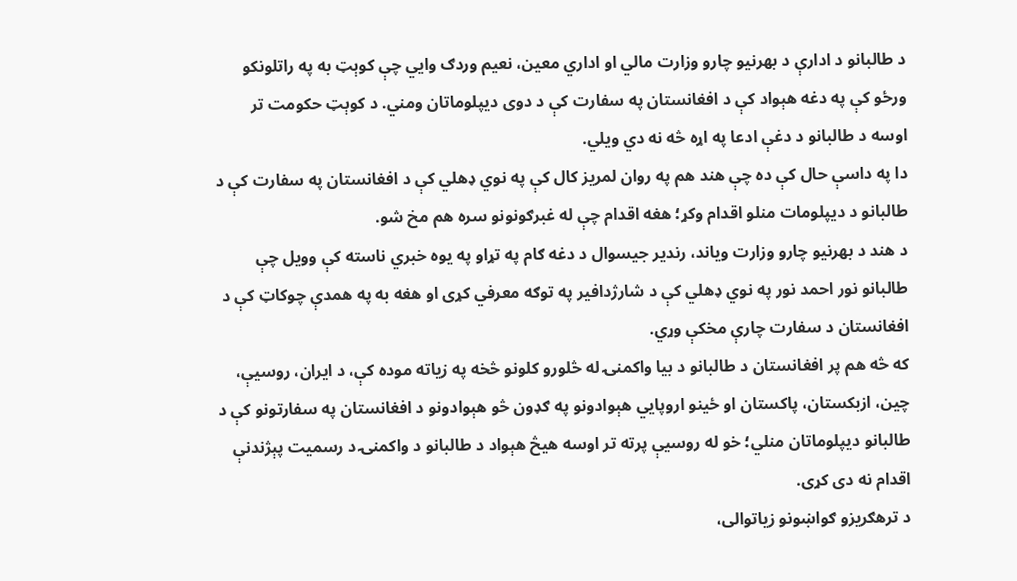د طالبانو د ادارې د بهرنیو چارو وزارت مالي او اداري معین، نعیم وردګ وايي چې کوېټ به په راتلونکو ورځو کې په دغه هېواد کې د افغانستان په سفارت کې د دوی دیپلوماتان ومني. د کوېټ حکومت تر اوسه د طالبانو د دغې ادعا په اړه څه نه دي ویلي.
دا په داسې حال کې ده چې هند هم په روان لمریز کال کې په نوي ډهلي کې د افغانستان په سفارت کې د طالبانو د دیپلومات منلو اقدام وکړ؛ هغه اقدام چې له غبرګونونو سره هم مخ شو.
د هند د بهرنیو چارو وزارت ویاند، رندیر جیسوال د دغه ګام په تړاو په یوه خبري ناسته کې وویل چې طالبانو نور احمد نور په نوي ډهلي کې د شارژدافیر په توګه معرفي کړی او هغه به په همدې چوکاټ کې د افغانستان د سفارت چارې مخکې وړي.
که څه هم پر افغانستان د طالبانو د بیا واکمنۍ له څلورو کلونو څخه په زیاته موده کې، د ایران، روسیې، چین، ازبکستان، پاکستان او ځینو اروپایي هېوادونو په ګډون څو هېوادونو د افغانستان په سفارتونو کې د طالبانو دیپلوماتان منلي؛ خو له روسیې پرته تر اوسه هیڅ هېواد د طالبانو د واکمنۍ د رسمیت پېژندنې اقدام نه دی کړی.
د ترهګریزو ګواښونو زیاتوالی،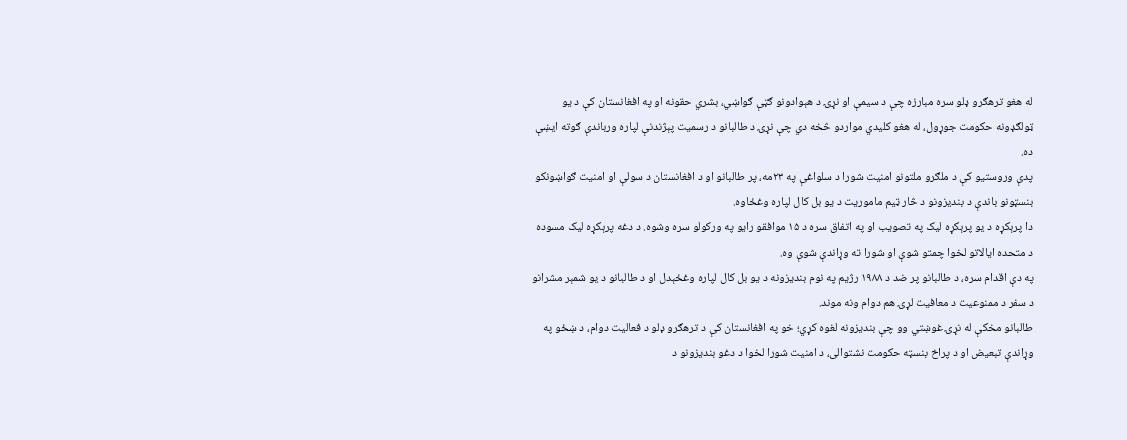له هغو ترهګرو ډلو سره مبارزه چې د سیمې او نړۍ د هېوادونو ګټې ګواښي، بشري حقونه او په افغانستان کې د یو ټولګډونه حکومت جوړول، له هغو کلیدي مواردو څخه دي چې نړۍ د طالبانو د رسمیت پېژندنې لپاره ورباندې ګوته ایښې ده.
پدې وروستیو کې د ملګرو ملتونو امنیت شورا د سلواغې په ۲۳مه، پر طالبانو او د افغانستان د سولې او امنیت ګواښونکو بنسټونو باندې د بندیزونو د څار ټیم ماموریت د یو بل کال لپاره وغځاوه.
دا پرېکړه د یو پرېکړه لیک په تصویب او په اتفاق سره د ۱۵ موافقو رایو په ورکولو سره وشوه. د دغه پرېکړه لیک مسوده د متحده ایالاتو لخوا چمتو شوې او شورا ته وړاندې شوې وه.
په دې اقدام سره، د طالبانو پر ضد د ۱۹۸۸ رژیم په نوم بندیزونه د یو بل کال لپاره وغځېدل او د طالبانو د یو شمېر مشرانو د سفر د ممنوعیت د معافیت لړۍ هم دوام ونه موند.
طالبانو مخکې له نړۍ غوښتي وو چې بندیزونه لغوه کړي؛ خو په افغانستان کې د ترهګرو ډلو د فعالیت دوام، د ښځو په وړاندې تبعیض او د پراخ بنسټه حکومت نشتوالی، د امنیت شورا لخوا د دغو بندیزونو د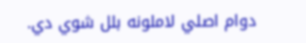دوام اصلي لاملونه بلل شوي دي.